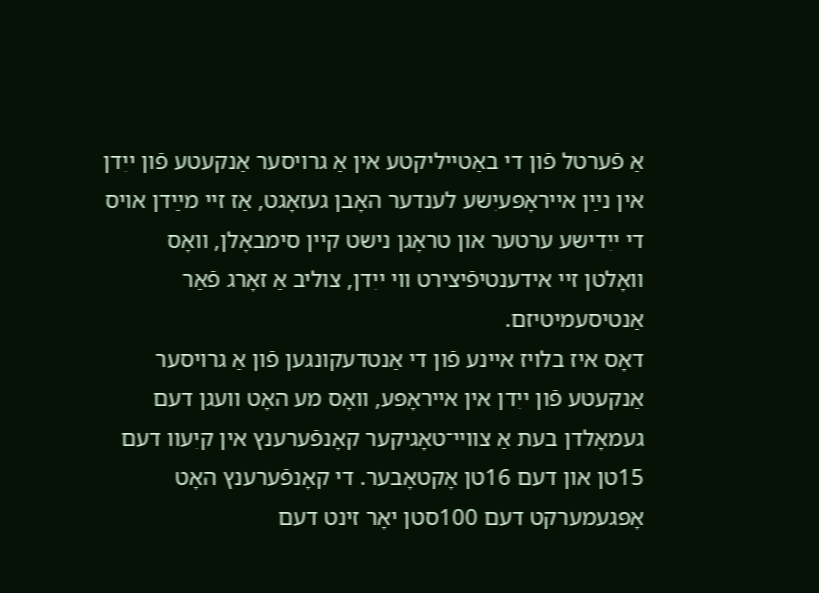אַ פֿערטל פֿון די באַטייליקטע אין אַ גרויסער אַנקעטע פֿון ייִדן אין נײַן אייראָפּעיִשע לענדער האָבן געזאָגט, אַז זיי מײַדן אויס די ייִדישע ערטער און טראָגן נישט קיין סימבאָלן, וואָס וואָלטן זיי אידענטיפֿיצירט ווי ייִדן, צוליב אַ זאָרג פֿאַר אַנטיסעמיטיזם.
דאָס איז בלויז איינע פֿון די אַנטדעקונגען פֿון אַ גרויסער אַנקעטע פֿון ייִדן אין אייראָפּע, וואָס מע האָט וועגן דעם געמאָלדן בעת אַ צוויי־טאָגיקער קאָנפֿערענץ אין קיִעוו דעם 15טן און דעם 16טן אָקטאָבער. די קאָנפֿערענץ האָט אָפּגעמערקט דעם 100סטן יאָר זינט דעם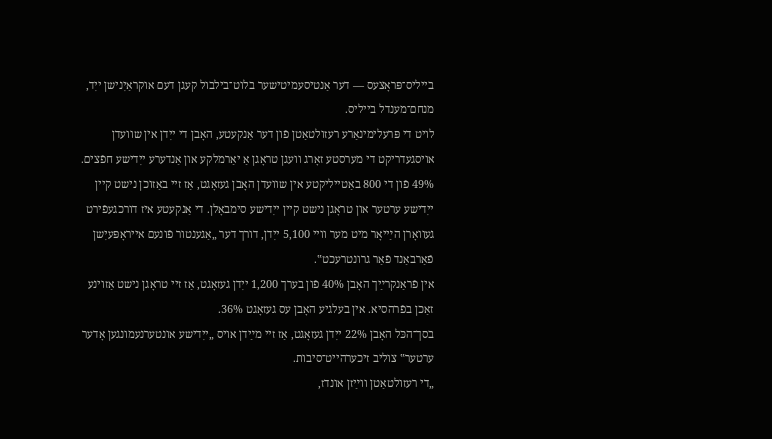בייליס־פּראָצעס — דער אַנטיסעמיטישער בלוט־בילבול קעגן דעם אוקראַיִנישן ייִד, מנחם־מענדל בייליס.
לויט די פּרעלימינאַרע רעזולטאַטן פֿון דער אַנקעטע, האָבן די ייִדן אין שוועדן אויסגעדריקט די מערסטע זאָרג וועגן טראָגן אַ יאַרמלקע און אַנדערע ייִדישע חפֿצים. 49% פֿון די 800 באַטייליקטע אין שוועדן האָבן געזאָגט, אַז זיי באַזוכן נישט קיין ייִדישע ערטער און טראָגן נישט קיין ייִדישע סימבאָלן. די אַנקעטע איז דורכגעפֿירט געוואָרן הײַיאָר מיט מער וויי 5,100 ייִדן, דורך דער „אַגענטור פֿונעם אייראָפּעיִשן פֿאַרבאַנד פֿאַר גרונטרעכט‟.
אין פֿראַנקרײַך האָבן 40% פֿון בערך 1,200 ייִדן געזאָגט, אַז זיי טראָגן נישט אַזוינע זאַכן בפֿרהסיא. אין בעלגיע האָבן עס געזאָגט 36%.
בסך־הכּל האָבן 22% ייִדן געזאָגט, אַז זיי מײַדן אויס „ייִדישע אונטערנעמונגען אָדער ערטער‟ צוליב זיכערהייט־סיבות.
„די רעזולטאַטן ווײַזן אונדז,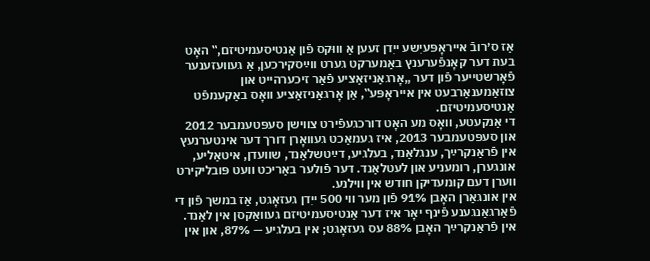אַז ס׳רובֿ אייראָפּעיִשע ייִדן זעען אַ וווּקס פֿון אַנטיסעמיטיזם,‟ האָט בעת דער קאָנפֿערענץ באַמערקט גערט ווײַסקירכען, אַ געוועזענער פֿאָרשטייער פֿון דער „אָרגאַניזאַציע פֿאַר זיכערהייט און צוזאַמענאַרבעט אין אייראָפּע‟, אַן אָרגאַניזאַציע וואָס באַקעמפֿט אַנטיסעמיטיזם.
די אַנקעטע, וואָס מע האָט דורכגעפֿירט צווישן סעפּטעמבער 2012 און סעפּטעמבער 2013, איז געמאַכט געוואָרן דורך דער אינטערנעץ אין פֿראַנקרײַך, ענגלאַנד, בעלגיע, דײַטשלאַנד, שוועדן, איטאַליע, אונגערן, רומעניע און לעטלאַנד. דער פֿולער באַריכט וועט פּובליקירט ווערן דעם קומעדיקן חודש אין ווילנע.
אין אונגאַרן האָבן 91% פֿון מער ווי 500 ייִדן געזאָגט, אַז במשך פֿון די פֿאַרגאַנגענע פֿינף יאָר איז דער אַנטיסעמיטיזם געוואַקסן אין לאַנד. אין פֿראַנקרײַך האָבן 88% עס געזאָגט; אין בעלגיע — 87%, און אין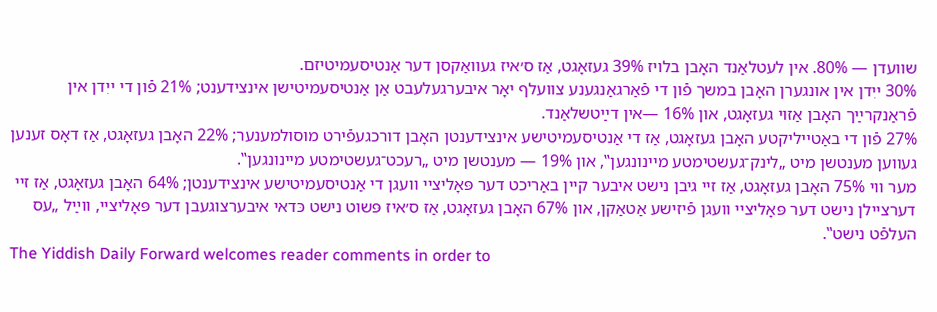שוועדן — 80%. אין לעטלאַנד האָבן בלויז 39% געזאָגט, אַז ס׳איז געוואַקסן דער אַנטיסעמיטיזם.
30% ייִדן אין אונגערן האָבן במשך פֿון די פֿאַרגאַנגענע צוועלף יאָר איבערגעלעבט אַן אַנטיסעמיטישן אינצידענט; 21% פֿון די ייִדן אין פֿראַנקרײַך האָבן אַזוי געזאָגט, און 16% —אין דײַטשלאַנד.
27% פֿון די באַטייליקטע האָבן געזאָגט, אַז די אַנטיסעמיטישע אינצידענטן האָבן דורכגעפֿירט מוסולמענער; 22% האָבן געזאָגט, אַז דאָס זענען געווען מענטשן מיט „לינק־געשטימטע מיינונגען‟, און 19% — מענטשן מיט „רעכט־געשטימטע מיינונגען‟.
מער ווי 75% האָבן געזאָגט, אַז זיי גיבן נישט איבער קיין באַריכט דער פּאָליציי וועגן די אַנטיסעמיטישע אינצידענטן; 64% האָבן געזאָגט, אַז זיי דערציילן נישט דער פּאָליציי וועגן פֿיזישע אַטאַקן, און 67% האָבן געזאָגט, אַז ס׳איז פּשוט נישט כּדאי איבערצוגעבן דער פּאָליציי, ווײַל „עס העלפֿט נישט‟.
The Yiddish Daily Forward welcomes reader comments in order to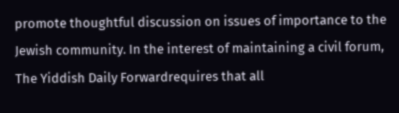promote thoughtful discussion on issues of importance to the Jewish community. In the interest of maintaining a civil forum, The Yiddish Daily Forwardrequires that all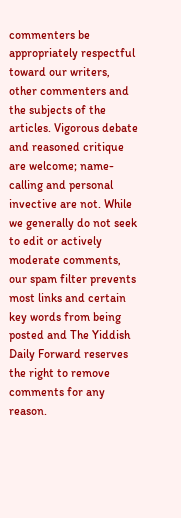commenters be appropriately respectful toward our writers, other commenters and the subjects of the articles. Vigorous debate and reasoned critique are welcome; name-calling and personal invective are not. While we generally do not seek to edit or actively moderate comments, our spam filter prevents most links and certain key words from being posted and The Yiddish Daily Forward reserves the right to remove comments for any reason.